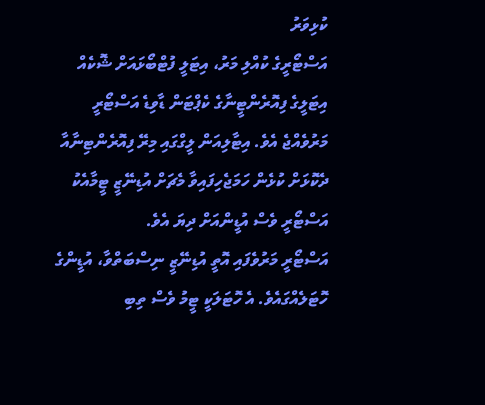ކުޅިވަރު
އަސްޓޯރީގެ ކުއްލި މަރު، އިޓަލީ ފުޓްބޯޅައަށް ޝޮކެއް
އިޓަލީގެ ފިއޮރެންޓީނާގެ ކެޕްޓަން ޑާވިޑެ އަސްޓޯރީ މަރުވެއްޖެ އެވެ. އިޓާލިއަން ލީގްގައި މިރޭ ފިއޮރެންޓިނާއާ ދެކޮޅަށް ކުޅެން ހަމަޖެހިފައިވާ މެޗަށް އުޑިނޭޒީ ޓީމާއެކު އަސްޓޯރީ ވެސް އުޑީންއަށް ދިޔަ އެވެ.
އަސްޓޯރީ މަރުވެފައި އޮތީ އުޑިނޭޒީ ނިސްބަތްވާ، އުޑީންގެ ހޮޓަލެއްގައެވެ. އެ ހޮޓަލަކީ ޓީމު ވެސް ތިބި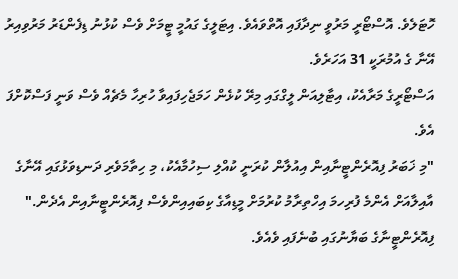ހޮޓަލެވެ. އޮސްޓޯރީ މަރުވީ ނިދާފައި އޮތްވައެވެ. އިޓަލީގެ ގައުމީ ޓީމަށް ވެސް ކުޅުނު ޑިފެންޑަރު މަރުވިއިރު އޭނާ ގެ އުމުރަކީ 31 އަހަރެވެ.
އަސްޓޯރީގެ މަރާއެކު، އިޓާލިއަން ލީގްގައި މިރޭ ކުޅެން ހަމަޖެހިފައިވާ ހުރިހާ މެޗެއް ވެސް ވަނީ ފަސްކޮށްފަ އެވެ.
"މި ޚަބަރު ފިއޮރެންޓީނާއިން އިއުލާން ކުރަނީ ކުއްލި ސިހުމާއެކު، މި ހިތާމަވެރި ދަނޑިވަޅުގައި އޭނާގެ އާއިލާއަށް އެންމެ ފުރިހމަ އިހްތިރާމު ކުރުމަށް މީޑިއާގެ ކިބައިއިންވެސް ފިއޮރެންޓީނާއިން އެދެން." ފިއޮރެންޓީނާގެ ބަޔާނުގައި ބުނެފައި ވެއެވެ.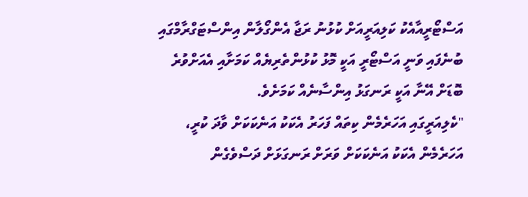އަސްޓޯރީއާއެކު ކަލިއަރީއަށް ކުޅުނު ރަޖާ އެންގޯލާން އިންސްޓަގްރާމްގައި ބުނެފައި ވަނީ އަސްޓޯރީ އަކީ މޮޅު ކުޅުންތެރިޔެއް ކަމަށާއި އެއަށްވުރެ ބޮޑަށް އޭނާ އަކީ ރަނގަޅު އިންސާނެއް ކަމަށެވެ.
"ކެލިއަރީގައި އަހަރެމެން ކިތައް ފަހަރު އެކަކު އަނެކަކަށް ވާދަ ކުރީ، އަހަރެމެން އެކަކު އަނެކަކަށް ވަރަށް ރަނގަޅަށް ދަސްވެގެން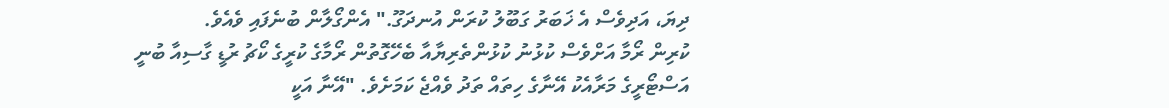ދިޔަ، އަދިވެސް އެ ޚަބަރު ގަބޫލު ކުރަން އުނދަގޫ." އެންގޯލާން ބުނެފައި ވެއެވެ.
ކުރިން ރޯމާ އަށްވެސް ކުޅުނު ކުޅުންތެރިޔާއާ ބެހޭގޮތުން ރޯމާގެ ކުރީގެ ކޯޗު ރުޑީ ގާސިއާ ބުނީ އަސްޓޯރީގެ މަރާއެކު އޭނާގެ ހިތައް ތަދު ވެއްޖެ ކަމަށެވެ. "އޭނާ އަކީ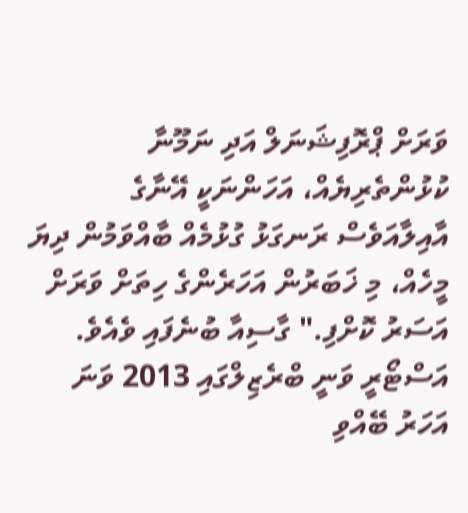ވަރަށް ޕްރޮފިޝަނަލް އަދި ނަމޫނާ ކުޅުންތެރިޔެއް، އަހަންނަކީ އޭނާގެ އާއިލާއަވެސް ރަނގަޅު ގުޅުމެއް ބާއްވަމުން ދިޔަ މީހެއް، މި ޚަބަރުން އަހަރެންގެ ހިތަށް ވަރަށް އަސަރު ކޮށްފި." ގާސިއާ ބުނެފައި ވެއެވެ.
އަސްޓޯރީ ވަނީ ބްރެޒިލްގައި 2013 ވަނަ އަހަރު ބޭއްވި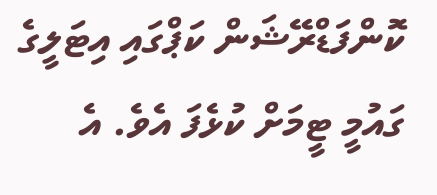ކޮންފަޑްރޭޝަން ކަޕްގައި އިޓަލީގެ ގައުމީ ޓީމަށް ކުޅެފަ އެވެ. އެ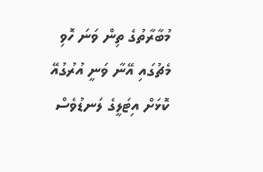މުބާރާތުގެ ތިން ވަނަ ހޮވި މެޗުގައި އޭނާ ވަނީ އުރުގުއޭ ކޮޅަށް އިޓަލީގެ ލަނޑުވެސް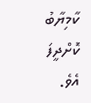ކާމިޔާބު ކޮށްދީފަ އެވެ.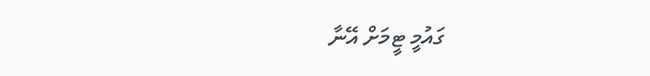ގައުމީ ޓީމަށް އޭނާ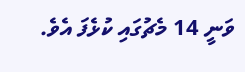ވަނީ 14 މެޗުގައި ކުޅެފަ އެވެ.